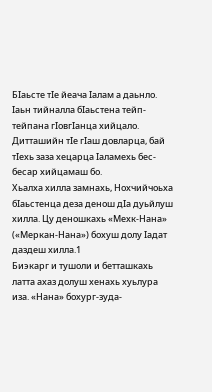БIаьсте тIе йеача Iалам а даьнло. Iаьн тийналла бIаьстена тейп-тейпана гIовгIанца хийцало. Дитташийн тIе гIаш довларца, бай тIехь заза хецарца Iаламехь бес-бесар хийцамаш бо.
Хьалха хилла замнахь, Нохчийчоьха бIаьстенца деза денош дIа дуьйлуш хилла. Цу деношкахь «Мехк-Нана» («Меркан-Нана») бохуш долу Iадат даздеш хилла.1
Биэкарг и тушоли и бетташкахь латта ахаз долуш хенахь хуьлура иза. «Нана» бохург-зуда-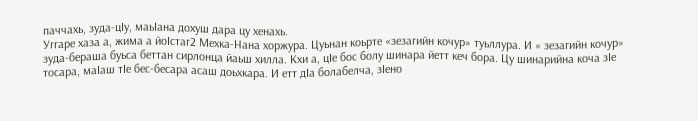паччахь, зуда-цIу, маьIана дохуш дара цу хенахь.
Уггаре хаза а, жима а йоIстаг2 Мехка-Нана хоржура. Цуьнан коьрте «зезагийн кочур» туьллура. И « зезагийн кочур» зуда-бераша буьса беттан сирлонца йаьш хилла. Кхи а, цIе бос болу шинара йетт кеч бора. Цу шинарийна коча зIе тосара, маIаш тIе бес-бесара асаш доьхкара. И етт дIа болабелча, зIено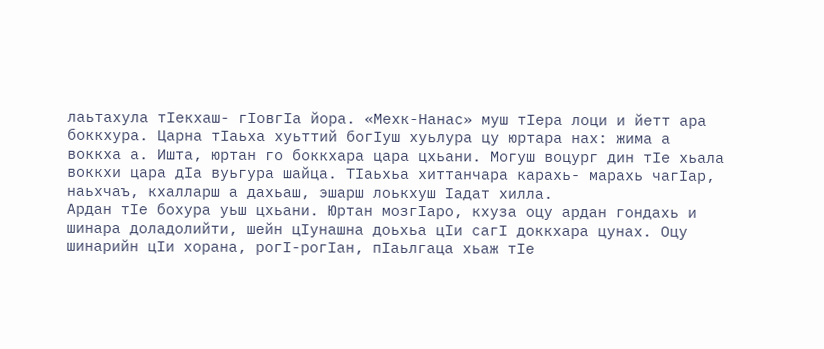лаьтахула тIекхаш- гIовгIа йора. «Мехк-Нанас» муш тIера лоци и йетт ара боккхура. Царна тIаьха хуьттий богIуш хуьлура цу юртара нах: жима а воккха а. Ишта, юртан го боккхара цара цхьани. Могуш воцург дин тIе хьала воккхи цара дIа вуьгура шайца. ТIаьхьа хиттанчара карахь- марахь чагIар, наьхчаъ, кхалларш а дахьаш, эшарш лоькхуш Iадат хилла.
Ардан тIе бохура уьш цхьани. Юртан мозгIаро, кхуза оцу ардан гондахь и шинара доладолийти, шейн цIунашна доьхьа цIи сагI доккхара цунах. Оцу шинарийн цIи хорана, рогI-рогIан, пIаьлгаца хьаж тIе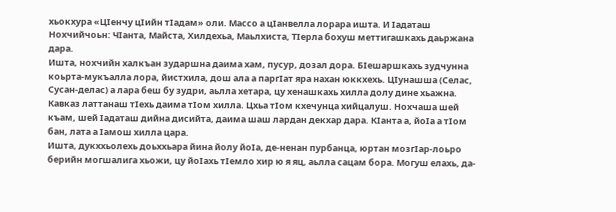хьокхура «ЦIенчу цIийн тIадам» оли. Массо а цIанвелла лорара ишта. И Iадаташ Нохчийчоьн: ЧIанта, Майста, Хилдехьа, Маьлхиста, ТIерла бохуш меттигашкахь даьржана дара.
Ишта, нохчийн халкъан зударшна даима хам, пусур, дозал дора. БIешаршкахь зудчунна коьрта-мукъалла лора, йистхила, дош ала а паргIат яра нахан юккхехь. ЦIунашша (Селас, Сусан-делас) а лара беш бу зудри, аьлла хетара, цу хенашкахь хилла долу дине хьажна.
Кавказ латтанаш тIехь даима тIом хилла. Цхьа тIом кхечунца хийцалуш. Нохчаша шей къам, шей Iадаташ дийна дисийта, даима шаш лардан декхар дара. КIанта а, йоIа а тIом бан, лата а Iамош хилла цара.
Ишта, дукххьолехь доьххьара йина йолу йоIа, де-ненан пурбанца, юртан мозгIар-лоьро берийн могшалига хьожи, цу йоIахь тIемло хир ю я яц, аьлла сацам бора. Могуш елахь, да-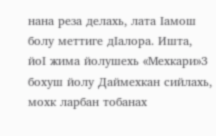нана реза делахь, лата Iамош болу меттиге дIалора. Ишта, йоI жима йолушехь «Мехкари»3 бохуш йолу Даймехкан сийлахь, мохк ларбан тобанах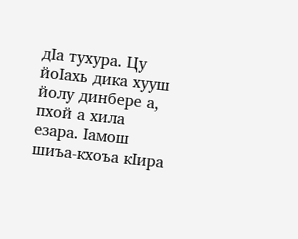дIа тухура. Цу йоIахь дика хууш йолу динбере а, пхой а хила езара. Iамош шиъа-кхоъа кIира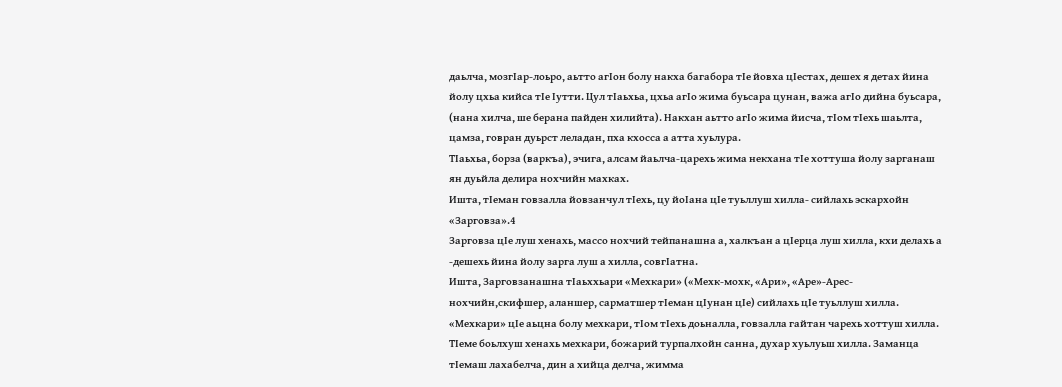даьлча, мозгIар-лоьро, аьтто агIон болу накха багабора тIе йовха цIестах, дешех я детах йина йолу цхьа кийса тIе Iутти. Цул тIаьхьа, цхьа агIо жима буьсара цунан, важа агIо дийна буьсара, (нана хилча, ше берана пайден хилийта). Накхан аьтто агIо жима йисча, тIом тIехь шаьлта, цамза, говран дуьрст леладан, пха кхосса а атта хуьлура.
ТIаьхьа, борза (варкъа), эчига, алсам йаьлча-царехь жима некхана тIе хоттуша йолу зарганаш ян дуьйла делира нохчийн махках.
Ишта, тIеман говзалла йовзанчул тIехь, цу йоIана цIе туьллуш хилла- сийлахь эскархойн «Зарговза».4
Зарговза цIе луш хенахь, массо нохчий тейпанашна а, халкъан а цIерца луш хилла, кхи делахь а -дешехь йина йолу зарга луш а хилла, совгIатна.
Ишта, Зарговзанашна тIаьххьари «Мехкари» («Мехк-мохк, «Ари», «Аре»-Арес-нохчийн,скифшер, аланшер, сарматшер тIеман цIунан цIе) сийлахь цIе туьллуш хилла. «Мехкари» цIе аьцна болу мехкари, тIом тIехь доьналла, говзалла гайтан чарехь хоттуш хилла.
ТIеме боьлхуш хенахь мехкари, божарий турпалхойн санна, духар хуьлуьш хилла. Заманца тIемаш лахабелча, дин а хийца делча, жимма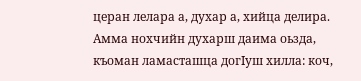церан лелара а, духар а, хийца делира. Амма нохчийн духарш даима оьзда, къоман ламасташца догIуш хилла: коч,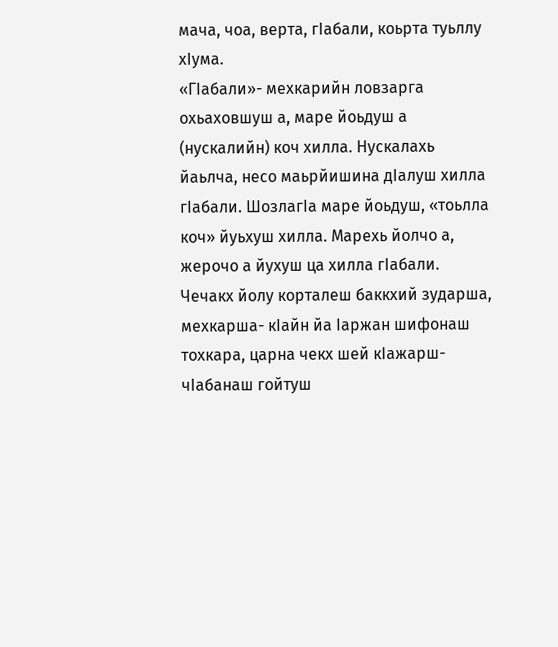мача, чоа, верта, гIабали, коьрта туьллу хIума.
«ГIабали»- мехкарийн ловзарга охьаховшуш а, маре йоьдуш а (нускалийн) коч хилла. Нускалахь йаьлча, несо маьрйишина дIалуш хилла гIабали. ШозлагIа маре йоьдуш, «тоьлла коч» йуьхуш хилла. Марехь йолчо а, жерочо а йухуш ца хилла гIабали. Чечакх йолу корталеш баккхий зударша, мехкарша- кIайн йа Iаржан шифонаш тохкара, царна чекх шей кIажарш- чIабанаш гойтуш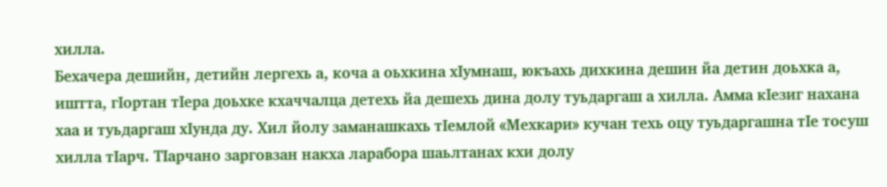хилла.
Бехачера дешийн, детийн лергехь а, коча а оьхкина хIумнаш, юкъахь дихкина дешин йа детин доьхка а, иштта, гIортан тIера доьхке кхаччалца детехь йа дешехь дина долу туьдаргаш а хилла. Амма кIезиг нахана хаа и туьдаргаш хIунда ду. Хил йолу заманашкахь тIемлой «Мехкари» кучан техь оцу туьдаргашна тIе тосуш хилла тIарч. ТIарчано зарговзан накха ларабора шаьлтанах кхи долу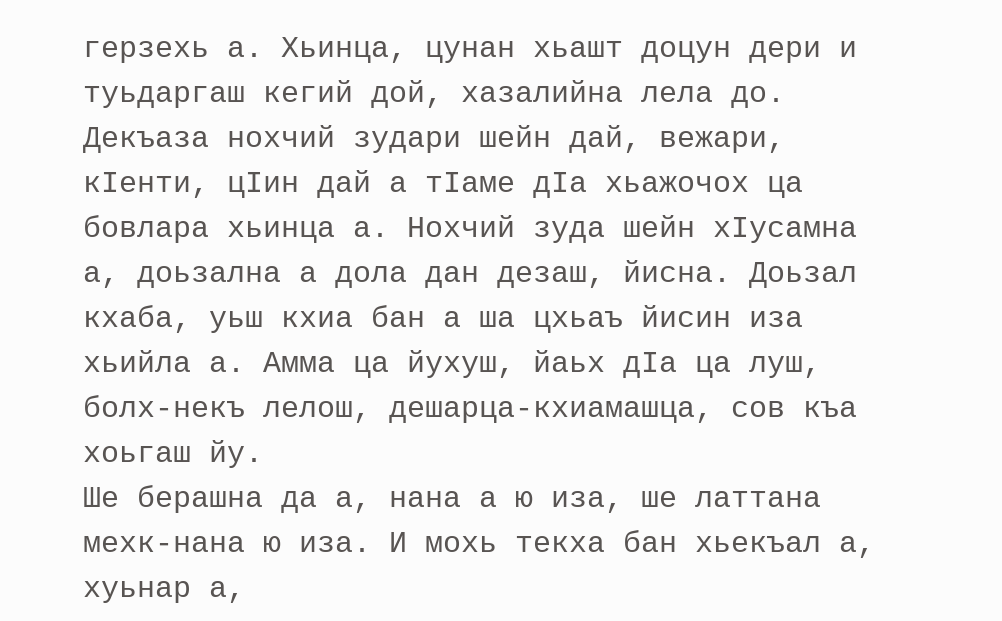герзехь а. Хьинца, цунан хьашт доцун дери и туьдаргаш кегий дой, хазалийна лела до.
Декъаза нохчий зудари шейн дай, вежари, кIенти, цIин дай а тIаме дIа хьажочох ца бовлара хьинца а. Нохчий зуда шейн хIусамна а, доьзална а дола дан дезаш, йисна. Доьзал кхаба, уьш кхиа бан а ша цхьаъ йисин иза хьийла а. Амма ца йухуш, йаьх дIа ца луш, болх-некъ лелош, дешарца-кхиамашца, сов къа хоьгаш йу.
Ше берашна да а, нана а ю иза, ше латтана мехк-нана ю иза. И мохь текха бан хьекъал а, хуьнар а,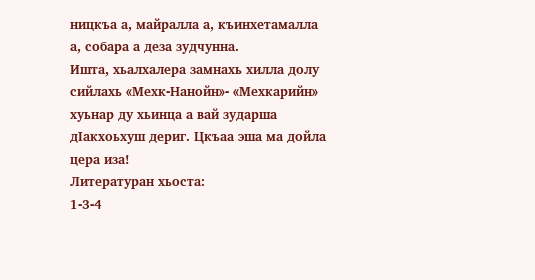ницкъа а, майралла а, къинхетамалла а, собара а деза зудчунна.
Ишта, хьалхалера замнахь хилла долу сийлахь «Мехк-Нанойн»- «Мехкарийн» хуьнар ду хьинца а вай зударша дIакхоьхуш дериг. Цкъаа эша ма дойла цера иза!
Литературан хьоста:
1-3-4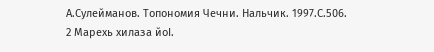А.Сулейманов. Топономия Чечни. Нальчик. 1997.С.506.
2 Марехь хилаза йоI.